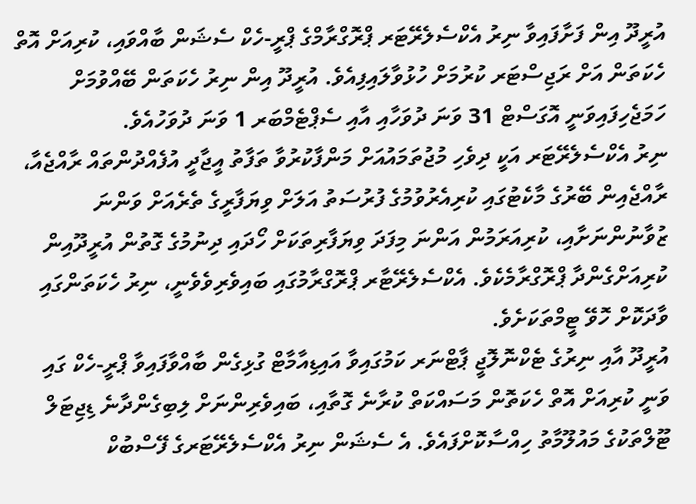އުރީދޫ އިން ފަށާފައިވާ ނިރު އެކްސެލެރޭޓަރ ޕްރޮގްރާމްގެ ޕްރީ-ހެކް ސެޝަން ބާއްވައި، ކުރިއަށް އޮތް ހެކަތަން އަށް ރަޖިސްޓަރ ކުރުމަށް ހުޅުވާލައިފިއެވެ. އުރީދޫ އިން ނިރު ހެކަތަން ބޭއްވުމަށް ހަމަޖެހިފައިވަނީ އޮގަސްޓް 31 ވަނަ ދުވަހާއި އާއި ސެޕްޓެމްބަރ 1 ވަނަ ދުވަހުއެވެ.
ނިރު އެކްސެލެރޭޓަރ އަކީ ދިވެހި މުޖުތަމައުއަށް މަންފާކުރުވާ ތަފާތު އީޖާދީ އުފެއްދުންތައް ރާއްޖެއާ، ރާއްޖެއިން ބޭރުގެ މާކެޓުގައި ކުރިއެރުވުމުގެ ފުރުސަތު އަލަށް ވިޔަފާރީގެ ތެރެއަށް ވަންނަ ޒުވާނުންނަށާއި، ކުރިއަރަމުން އަންނަ މިފަދަ ވިޔަފާރިތަކަށް ހޯދައި ދިނުމުގެ ގޮތުން އުރީދޫއިން ކުރިއަށްގެންދާ ޕްރޮގްރާމެކެވެ. އެކްސެލެރޭޓާރ ޕްރޮގްރާމުގައި ބައިވެރިވެވެނީ، ނިރު ހެކަތަންގައި ވާދަކޮށް ހޮވޭ ޓީމްތަކަށެވެ.
އުރީދޫ އާއި ނިރުގެ ޓެކްނޮލޮޖީ ޕާޓްނަރ ކަމުގައިވާ އައިޑިއާމާޓް ގުޅިގެން ބާއްވާފައިވާ ޕްރީ-ހެކް ގައި ވަނީ ކުރިއަށް އޮތް ހެކަތޮން މަސައްކަތް ކުރާނެ ގޮތާއި، ބައިވެރިންނަށް ލިބިގެންދާނެ ޑިޖިޓަލް ޓޫލްތަކުގެ މައުލޫމާތު ހިއްސާކޮށްފައެވެ. އެ ސެޝަން ނިރު އެކްސެލެރޭޓަރގެ ފޭސްބުކް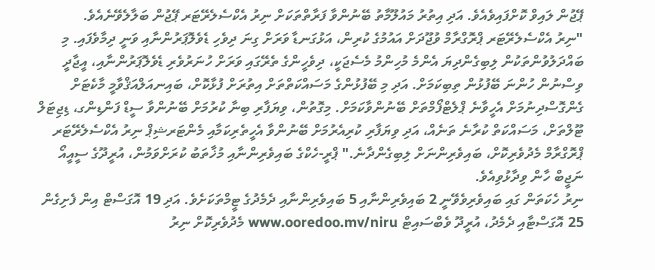ޕޭޖުން ލައިވް ކޮށްފައިވެއެވެ. އަދި އިތުރު މައުލޫމާތު ބޭނުންވާ ފަރާތްތަކަށް ނިރު އެކްސެލެރޭޓަރ ޕޭޖުން ބަލާލެވޭނެއެވެ.
"ނިރު އެކްސެލެރޭޓަރ ޕްރޮގްރާމް ވުޖޫދަށް އައުމުގެ ކުރިން، އަޅުގަނޑާ ވަރަށް ގިނަ ދިވެހި ޑެވެލޮޕަރުންނާއި ވަނީ ދިމާވެފައި. މި ބައްދަލުވުންތަކުން ލިބިގެންދިޔަ އެންމެ މުހިންމު މެސެޖަކީ، ދިވެހީންގެ ތެރޭގައި ވަރަށް ހުނަރުވެރި ޑެވެލޮޕަރުންނާއި، އީޖާދީ ވިސްނުން ހުންނަ ބޭފުޅުން ތިބިކަމަށް. އަދި މި ބޭފުޅުންގެ މަސައްކަތްތަށް އިތުރަށް ފުޅާކޮށް، ބައިނއަލްއަޤްވާމީ މާކެޓަށް ގެންގޮސްދިނުމަށް އެހީވާނެ ޕްލެޓްފޯމްތަށް ބޭނުންވާކަމަށް. މިގޮތުން، ވިޔަފާރި ބިނާ ކުރުމަށް ބޭނުންވާ ސީޑް ފަންޑިންގ، ޑިޖިޓަލް ޓޫލްތަށް، މަސައްކަތް ކުރާނެ ތަނެއް، އަދި ވިޔަފާރި ކުރިއެރުމަށް ބޭނުންވާ އެހީތެރިކަމާއި މެންޓަރޝިޕް ނިރު އެކްސެލެރޭޓަރ ޕްރޮގްރާމް މެދުވެރިކޮށް، ބައިވެރިންނަށް ލިބިގެންދާނެ." ޕްރީ-ހެކްގެ ބައިވެރިންނާއި މުޚާތަބު ކުރަށްވަމުން، އުރީދޫގެ ސީއީއޯ ނަޖީބް ހާން ވިދާޅުވިއެވެ.
ނިރު ހެކަތަން ގައި ބައިވެރިވެވޭނީ 2 ބައިވެރިންނާއި 5 ބައިވެރިންނާއި ދެމެދުގެ ޓީމްތަކަށެވެ. އަދި 19 އޮގަސްޓް އިން ފެށިގެން 25 އޮގަސްޓާއި ދެމެދު، އުރީދޫ ވެބްސައިޓް www.ooredoo.mv/niru މެދުވެރިކޮށް ނިރު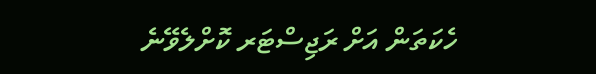ހެކަތަން އަށް ރަޖިސްޓަރ ކޮށްލެވޭނެ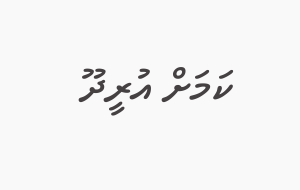ކަމަށް އުރީދޫ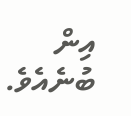އިން ބުނެއެވެ.